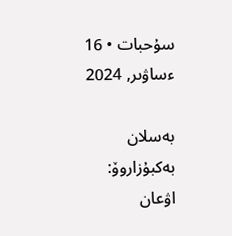سۇحبات • 16 ءساۋىر, 2024

بەسلان بەكبۇزاروۆ: اۋعان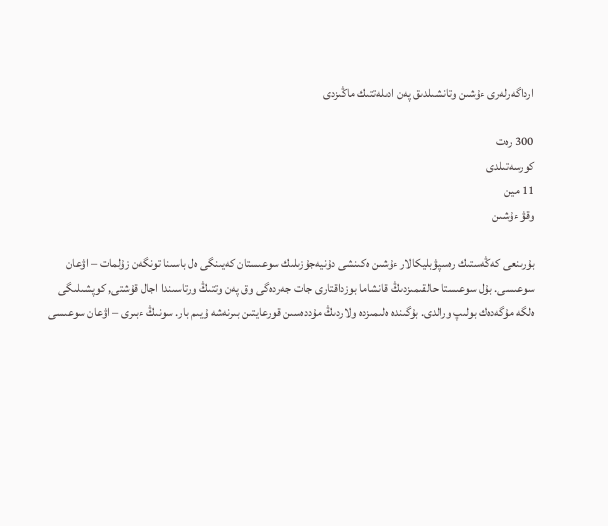ارداگەرلەرى ءۇشىن وتانشىلدىق پەن ادىلەتتىك ماڭىزدى

300 رەت
كورسەتىلدى
11 مين
وقۋ ءۇشىن

بۇرىنعى كەڭەستىك رەسپۋبليكالار ءۇشىن ەكىنشى دۇنيەجۇزىلىك سوعىستان كەيىنگى ەل باسىنا تونگەن زۇلمات – اۋعان سوعىسى. بۇل سوعىستا حالقىمىزدىڭ قانشاما بوزداقتارى جات جەردەگى وق پەن وتتىڭ ورتاسىندا اجال قۇشتى, كوپشىلىگى ەلگە مۇگەدەك بولىپ ورالدى. بۇگىندە ەلىمىزدە ولاردىڭ مۇددەسىن قورعايتىن بىرنەشە ۇيىم بار. سونىڭ ءبىرى – اۋعان سوعىسى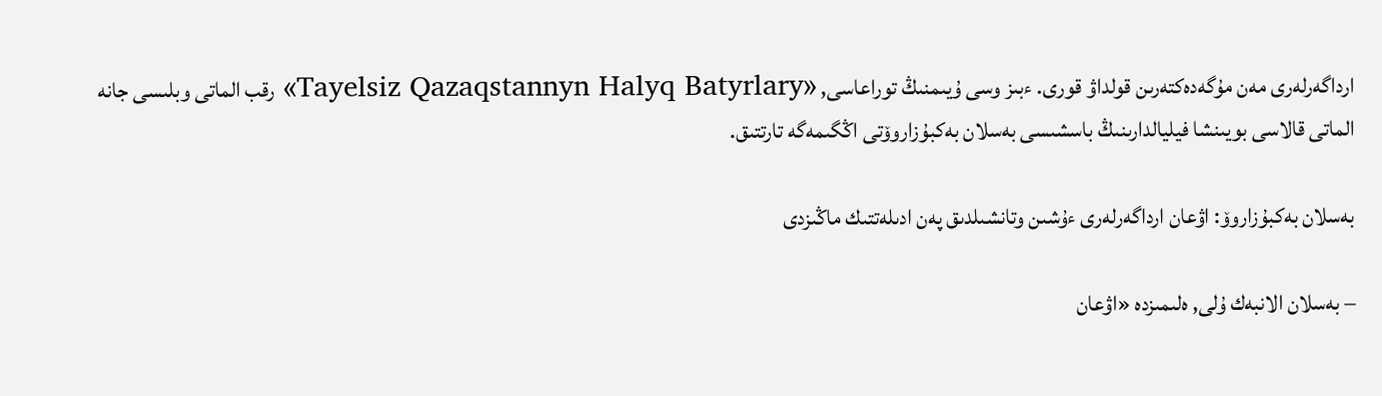ارداگەرلەرى مەن مۇگەدەكتەرىن قولداۋ قورى. ءبىز وسى ۇيىمنىڭ توراعاسى, «Tayelsiz Qazaqstannyn Halyq Batyrlary» رقب الماتى وبلىسى جانە الماتى قالاسى بويىنشا فيليالدارىنىڭ باسشىسى بەسلان بەكبۇزاروۆتى اڭگىمەگە تارتتىق.

بەسلان بەكبۇزاروۆ: اۋعان ارداگەرلەرى ءۇشىن وتانشىلدىق پەن ادىلەتتىك ماڭىزدى

– بەسلان الانبەك ۇلى, ەلىمىزدە «اۋعان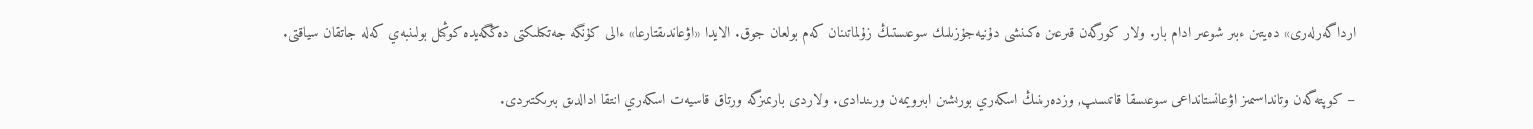ارداگەرلەرى» دەيتىن ءبىر شوعىر ادام بار. ولار كورگەن قىرعىن ەكىنشى دۇنيەجۇزىلىك سوعىستىڭ زۇلماتىنان كەم بولعان جوق. الايدا «اۋعاندىقتارعا» ءالى كۇنگە جەتكىلىكتى دەڭگەيدە كوڭىل بولىنبەي كەلە جاتقان سياقتى.

– كوپتەگەن وتانداسىمىز اۋعانستانداعى سوعىسقا قاتىسىپ, وزدەرىنىڭ اسكەري بورىشىن ابىرويمەن ورىندادى. ولاردى بارىمىزگە ورتاق قاسيەت اسكەري انتقا ادالدىق بىرىكتىردى.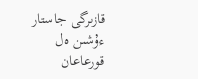قازىرگى جاستار ءۇشىن ەل قورعاعان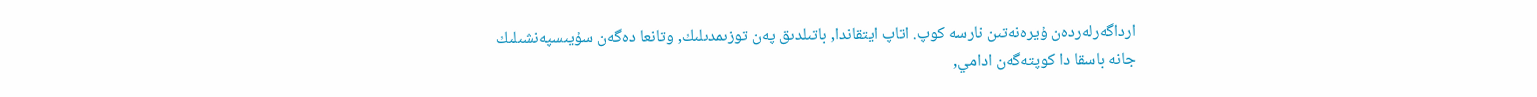ارداگەرلەردەن ۇيرەنەتىن نارسە كوپ. اتاپ ايتقاندا, باتىلدىق پەن توزىمدىلىك, وتانعا دەگەن سۇيىسپەنشىلىك جانە باسقا دا كوپتەگەن ادامي,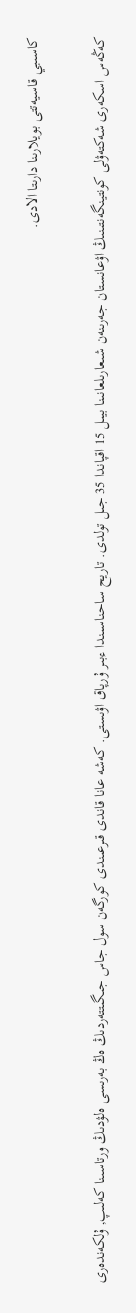كاسىبي قاسيەتتى بويلارىنا دارىتا الادى.

كەڭەس اسكەرى شەكتەۋلى كونتينگەنتىنىڭ اۋعانستان جەرىنەن شىعارىلعانىنا بيىل 15 اقپاندا 35 جىل تولدى. تاريح ساحناسىندا ءبىر ۇرپاق اۋىستى. كەشە عانا قاندى قىرعىندى كورگەن سول جاس جىگىتتەردىڭ ەڭ بەرىسى ەلۋدىڭ ورتاسىنا كەلىپ, ۇلكەندەرى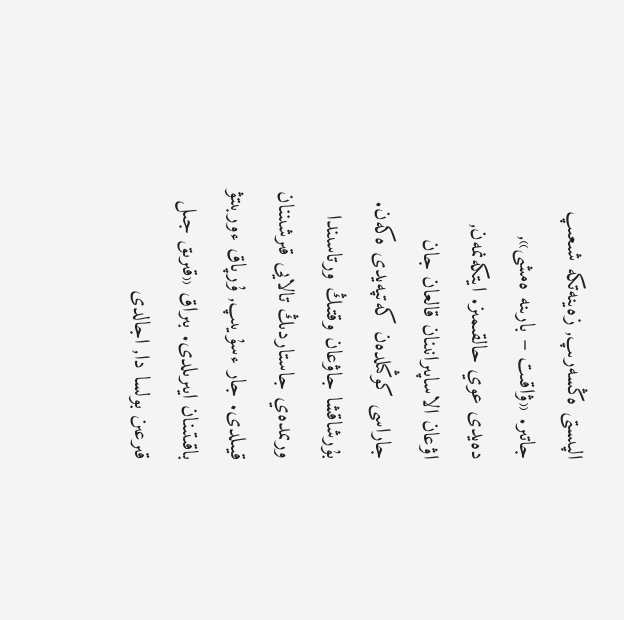الپىستى ەڭسەرىپ, زەينەتكە شىعىپ جاتىر. «ۋاقىت – بارىنە ەمشى», دەيدى عوي حالقىمىز. ايتكەنمەن, اۋعان الاساپىرانىنان قالعان جان جاراسى كوڭىلدەن كەتپەيدى ەكەن. بۇرشاقشا جاۋعان وقتىڭ ورتاسىندا ورىمدەي جاستاردىڭ تالايى قىرشىننان قيىلدى. جار ءسۇيىپ, ۇرپاق ءوربىتۋ باقىتىنان ايىرىلدى. بىراق «قىرىق جىل قىرعىن بولسا دا, اجالدى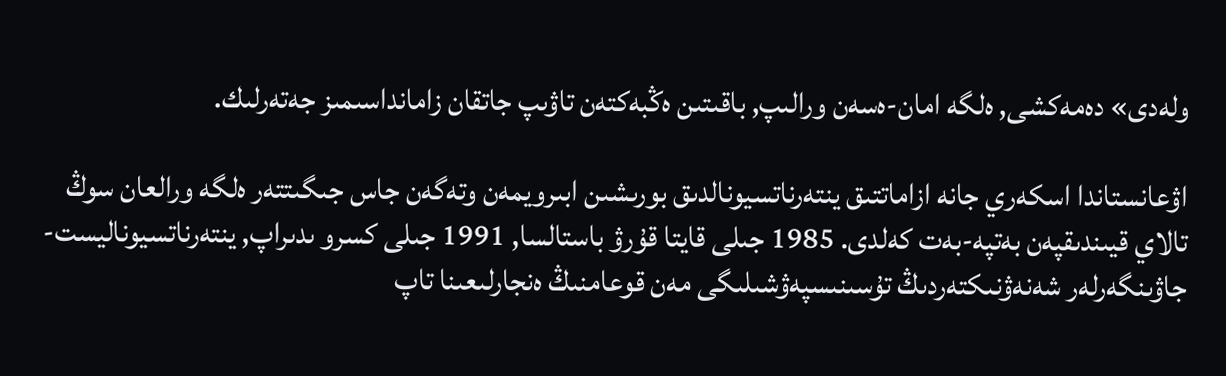ولەدى» دەمەكشى, ەلگە امان-ەسەن ورالىپ, باقىتىن ەڭبەكتەن تاۋىپ جاتقان زامانداسىمىز جەتەرلىك.

اۋعانستاندا اسكەري جانە ازاماتتىق ينتەرناتسيونالدىق بورىشىن ابىرويمەن وتەگەن جاس جىگىتتەر ەلگە ورالعان سوڭ تالاي قيىندىقپەن بەتپە-بەت كەلدى. 1985 جىلى قايتا قۇرۋ باستالسا, 1991 جىلى كسرو ىدىراپ, ينتەرناتسيوناليست-جاۋىنگەرلەر شەنەۋنىكتەردىڭ تۇسىنىسپەۋشىلىگى مەن قوعامنىڭ ەنجارلىعىنا تاپ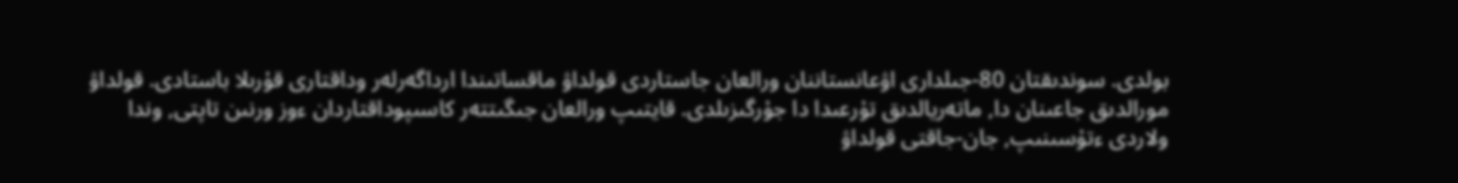بولدى. سوندىقتان 80-جىلدارى اۋعانستاننان ورالعان جاستاردى قولداۋ ماقساتىندا ارداگەرلەر وداقتارى قۇرىلا باستادى. قولداۋ مورالدىق جاعىنان دا, ماتەريالدىق تۇرعىدا دا جۇرگىزىلدى. قايتىپ ورالعان جىگىتتەر كاسىپوداقتاردان ءوز ورنىن تاپتى, وندا ولاردى ءتۇسىنىپ, جان-جاقتى قولداۋ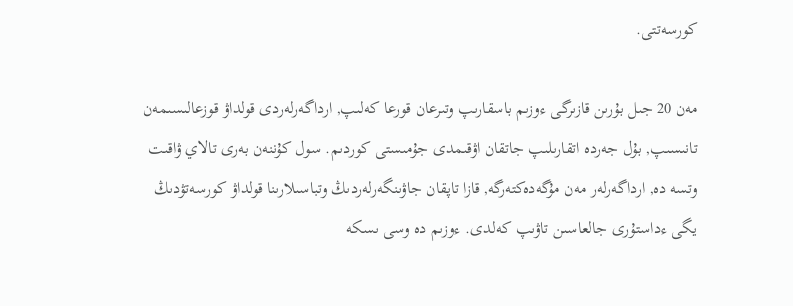كورسەتتى.

مەن 20 جىل بۇرىن قازىرگى ءوزىم باسقارىپ وتىرعان قورعا كەلىپ, ارداگەرلەردى قولداۋ قوزعالىسىمەن تانىسىپ, بۇل جەردە اتقارىلىپ جاتقان اۋقىمدى جۇمىستى كوردىم. سول كۇننەن بەرى تالاي ۋاقىت وتسە دە, ارداگەرلەر مەن مۇگەدەكتەرگە, قازا تاپقان جاۋىنگەرلەردىڭ وتباسىلارىنا قولداۋ كورسەتۋدىڭ يگى ءداستۇرى جالعاسىن تاۋىپ كەلدى. ءوزىم دە وسى ىسكە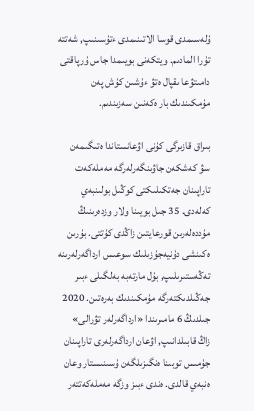ۇلەسىمدى قوسا الاتىنىمدى ءتۇسىنىپ, شەتتە تۇرا المادىم. ويتكەنى بويىمدا جاس ۇرپاقتى دامىتۋعا ىقپال ەتۋ ءۇشىن كۇش پەن مۇمكىندىك بار ەكەنىن سەزىندىم.

بىراق قازىرگى كۇنى اۋعانستاندا ەتىگىمەن سۋ كەشكەن جاۋىنگەرلەرگە مەملەكەت تاراپىنان جەتكىلىكتى كوڭىل بولىنبەي كەلەدى. 35 جىل بويىنا ولار وزدەرىنىڭ مۇددەلەرىن قورعايتىن زاڭدى كۇتتى. بۇرىن ەكىنشى دۇنيەجۇزىلىك سوعىس ارداگەرلەرىنە تەڭەستىرىلىپ, بۇل مارتەبە بەلگىلى ءبىر جەڭىلدىكتەرگە مۇمكىندىك بەرەتىن. 2020 جىلدىڭ 6 مامىرىندا «ارداگەرلەر تۋرالى» زاڭ قابىلدانىپ, اۋعان ارداگەرلەرى تاراپىنان جۇمىس توبىنا ەنگىزىلگەن ۇسىنىستار وعان ەنبەي قالدى. ەندى ءبىز وزگە مەملەكەتتەر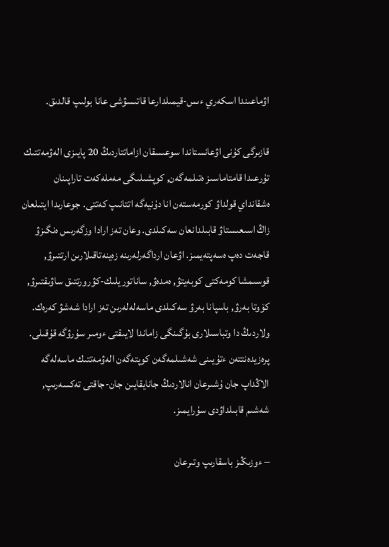اۋماعىندا اسكەري ءىس-قيمىلدارعا قاتىسۋشى عانا بولىپ قالدىق.

قازىرگى كۇنى اۋعانستاندا سوعىسقان ازاماتتاردىڭ 20 پايىزى الەۋمەتتىك تۇرعىدا قامتاماسىز ەتىلمەگەن, كوپشىلىگى مەملەكەت تاراپىنان ەشقانداي قولداۋ كورمەستەن انا دۇنيەگە اتتانىپ كەتتى. جوعارىدا ايتىلعان زاڭ اسىعىستاۋ قابىلدانعان سەكىلدى. وعان تەز ارادا وزگەرىس ەنگىزۋ قاجەت دەپ ەسەپتەيمىز. اۋعان ارداگەرلەرىنە زەينەتاقىلارىن ارتتىرۋ, قوسىمشا كومەكتى كوبەيتۋ, ەمدەۋ, ساناتوريلىك-كۋرورتتىق ساۋىقتىرۋ, كۆوتا بەرۋ, باسپانا بەرۋ سەكىلدى ماسەلەلەرىن تەز ارادا شەشۋ كەرەك. ولاردىڭ دا وتباسىلارى بۇگىنگى زاماندا لايىقتى ءومىر سۇرۋگە قۇقىلى. پرەزيدەنتتەن ءتۇيىنى شەشىلمەگەن كوپتەگەن الەۋمەتتىك ماسەلەگە الاڭداپ جان ۇشىرعان انالاردىڭ جانايقايىن جان-جاقتى تەكسەرىپ, شەشىم قابىلداۋدى سۇرايمىز.

– ءوزىڭىز باسقارىپ وتىرعان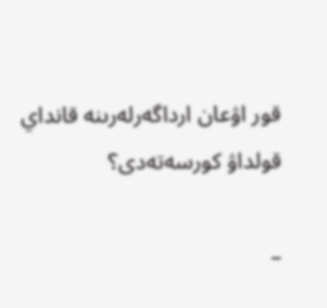قور اۋعان ارداگەرلەرىنە قانداي قولداۋ كورسەتەدى؟

–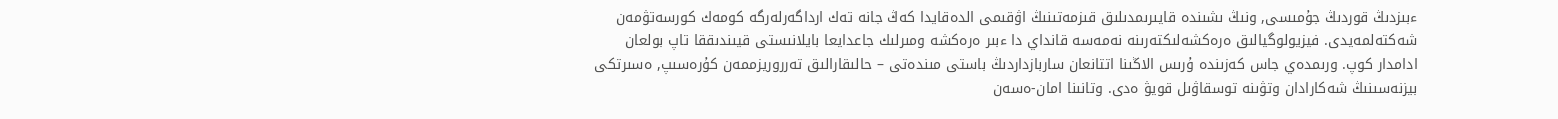ءبىزدىڭ قوردىڭ جۇمىسى, ونىڭ ىشىندە قايىرىمدىلىق قىزمەتىنىڭ اۋقىمى الدەقايدا كەڭ جانە تەك ارداگەرلەرگە كومەك كورسەتۋمەن شەكتەلمەيدى. فيزيولوگيالىق ەرەكشەلىكتەرىنە نەمەسە قانداي دا ءبىر ەرەكشە ومىرلىك جاعدايعا بايلانىستى قيىندىققا تاپ بولعان ادامدار كوپ. ورىمدەي جاس كەزىندە ۇرىس الاڭىنا اتتانعان ساربازداردىڭ باستى مىندەتى – حالىقارالىق تەرروريزممەن كۇرەسىپ, ەسىرتكى بيزنەسىنىڭ شەكارادان وتۋىنە توسقاۋىل قويۋ ەدى. وتانىنا امان-ەسەن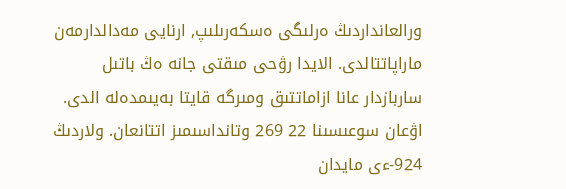ورالعانداردىڭ ەرلىگى ەسكەرىلىپ, ارنايى مەدالدارمەن ماراپاتتالدى. الايدا رۋحى مىقتى جانە ەڭ باتىل ساربازدار عانا ازاماتتىق ومىرگە قايتا بەيىمدەلە الدى. اۋعان سوعىسىنا 22 269 وتانداسىمىز اتتانعان. ولاردىڭ 924-ءى مايدان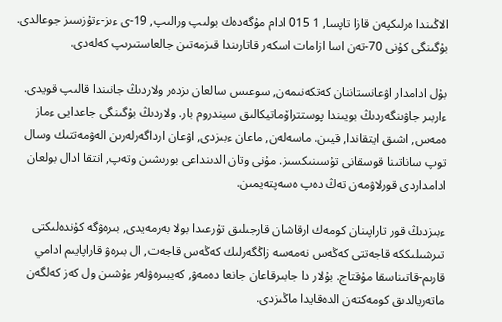الاڭىندا ەرلىكپەن قازا تاپسا, 1 015 ادام مۇگەدەك بولىپ ورالىپ, 19-ى ءىز-ءتۇزسىز جوعالدى. بۇگىنگى كۇنى 70-تەن اسا ازامات اسكەر قاتارىندا قىزمەتىن جالعاستىرىپ كەلەدى.

بۇل ادامدار اۋعانستاننان كەتكەنىمەن, سوعىس سالعان ىزدەر ولاردىڭ جانىندا قالىپ قويدى. ءاربىر جاۋىنگەردىڭ بويىندا پوستتراۆماتيكالىق سيندروم بار. ولاردىڭ بۇگىنگى جاعدايى ءماز ەمەس, اشىق ايتقاندا, قيىن. ماسەلەن, ماعان ءبىزدى, اۋعان ارداگەرلەرىن الەۋمەتتىك وسال توپ ساناتىنا قوسقانى تۇسىنىكسىز. مۇنى وتان الدىنداعى بورىشىن وتەپ, انتقا ادال بولعان ادامداردى قورلاۋمەن تەڭ دەپ ەسەپتەيمىن.

ءبىزدىڭ قور تاراپىنان كومەك ارقاشان قارجىلىق تۇرعىدا بولا بەرمەيدى, بىرەۋگە كۇندەلىكتى تىرشىلىككە قاجەتتى كەڭەس نەمەسە زاڭگەرلىك كەڭەس قاجەت, ال بىرەۋ قاراپايىم ادامي قارىم-قاتىناسقا مۇقتاج. بۇلار دا جابىرقاعان جانعا دەمەۋ, كەيبىرەۋلەر ءۇشىن ول كەز كەلگەن ماتەريالدىق كومەكتەن الدەقايدا ماڭىزدى.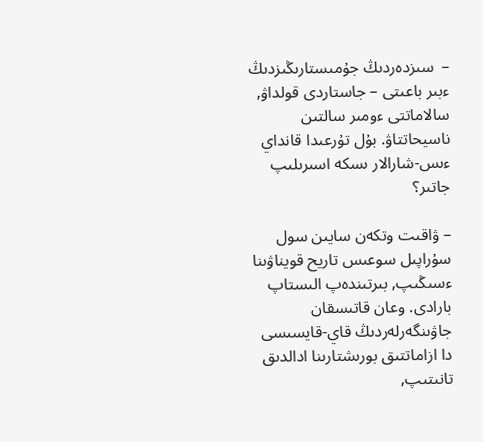–  سىزدەردىڭ جۇمىستارىڭىزدىڭ ءبىر باعىتى – جاستاردى قولداۋ, سالاماتتى ءومىر سالتىن ناسيحاتتاۋ. بۇل تۇرعىدا قانداي ءىس-شارالار ىسكە اسىرىلىپ جاتىر؟

– ۋاقىت وتكەن سايىن سول سۇراپىل سوعىس تاريح قويناۋىنا ءسىڭىپ, بىرتىندەپ الىستاپ بارادى. وعان قاتىسقان جاۋىنگەرلەردىڭ قاي-قايسىسى دا ازاماتتىق بورىشتارىنا ادالدىق تانىتىپ,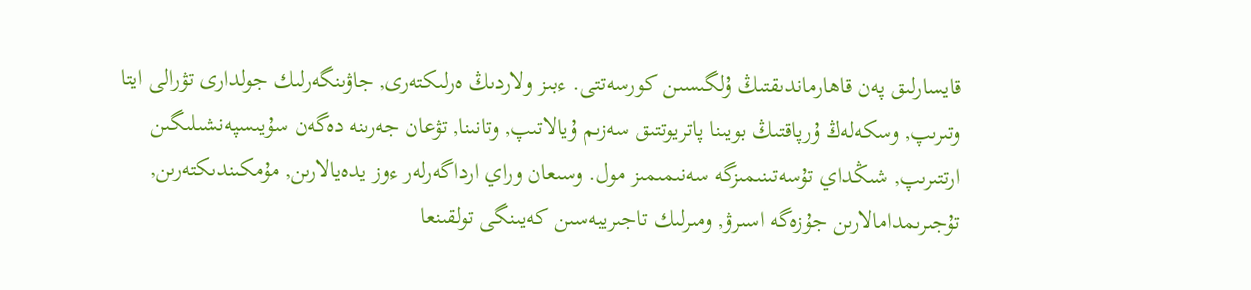قايسارلىق پەن قاھارماندىقتىڭ ۇلگىسىن كورسەتتى. ءبىز ولاردىڭ ەرلىكتەرى, جاۋىنگەرلىك جولدارى تۋرالى ايتا وتىرىپ, وسكەلەڭ ۇرپاقتىڭ بويىنا پاتريوتتىق سەزىم ۇيالاتىپ, وتانىنا, تۋعان جەرىنە دەگەن سۇيىسپەنشىلىگىن ارتتىرىپ, شىڭداي تۇسەتىنىمىزگە سەنىمىمىز مول. وسىعان وراي ارداگەرلەر ءوز يدەيالارىن, مۇمكىندىكتەرىن, تۇجىرىمدامالارىن جۇزەگە اسىرۋ, ومىرلىك تاجىريبەسىن كەيىنگى تولقىنعا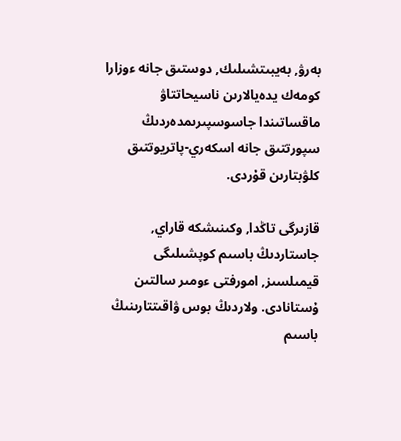بەرۋ, بەيبىتشىلىك, دوستىق جانە ءوزارا كومەك يدەيالارىن ناسيحاتتاۋ ماقساتىندا جاسوسپىرىمدەردىڭ سپورتتىق جانە اسكەري-پاتريوتتىق كلۋبتارىن قۇردى.

قازىرگى تاڭدا, وكىنىشكە قاراي, جاستاردىڭ باسىم كوپشىلىگى قيمىلسىز, امورفتى ءومىر سالتىن ۇستانادى. ولاردىڭ بوس ۋاقىتتارىنىڭ باسىم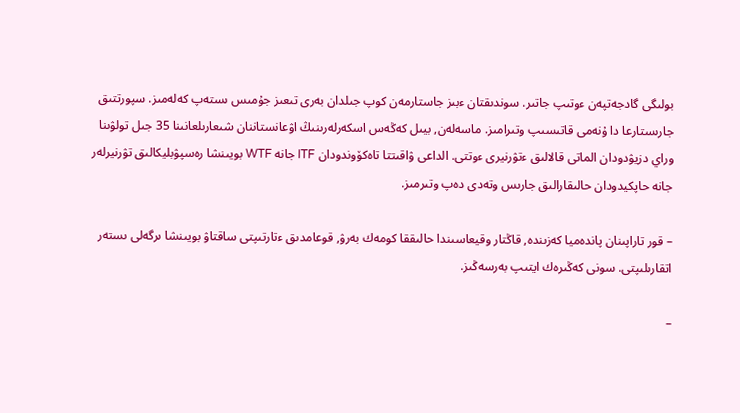بولىگى گادجەتپەن ءوتىپ جاتىر. سوندىقتان ءبىز جاستارمەن كوپ جىلدان بەرى تىعىز جۇمىس ىستەپ كەلەمىز. سپورتتىق جارىستارعا دا ۇنەمى قاتىسىپ وتىرامىز. ماسەلەن, بيىل كەڭەس اسكەرلەرىنىڭ اۋعانستاننان شىعارىلعانىنا 35 جىل تولۋىنا وراي دزيۋدودان الماتى قالالىق ءتۋرنيرى ءوتتى. الداعى ۋاقىتتا تاەكۆوندودان ITF جانە WTF بويىنشا رەسپۋبليكالىق تۋرنيرلەر جانە حاپكيدودان حالىقارالىق جارىس وتەدى دەپ وتىرمىز.

– قور تاراپىنان پاندەميا كەزىندە, قاڭتار وقيعاسىندا حالىققا كومەك بەرۋ, قوعامدىق ءتارتىپتى ساقتاۋ بويىنشا ىرگەلى ىستەر اتقارىلىپتى. سونى كەڭىرەك ايتىپ بەرسەڭىز.

–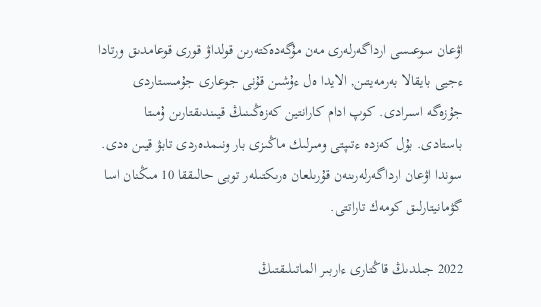اۋعان سوعىسى ارداگەرلەرى مەن مۇگەدەكتەرىن قولداۋ قورى قوعامدىق ورتادا ءجيى بايقالا بەرمەيتىن, الايدا ەل ءۇشىن قۇنى جوعارى جۇمىستاردى جۇزەگە اسىرادى. كوپ ادام كارانتين كەزەڭىنىڭ قيىندىقتارىن ۇمىتا باستادى. بۇل كەزدە ءتىپتى ومىرلىك ماڭىزى بار ونىمدەردى تابۋ قيىن ەدى. سوندا اۋعان ارداگەرلەرىنەن قۇرىلعان ەرىكتىلەر توبى حالىققا 10 مىڭنان اسا گۋمانيتارلىق كومەك تاراتتى.

2022 جىلدىڭ قاڭتارى ءاربىر الماتىلىقتىڭ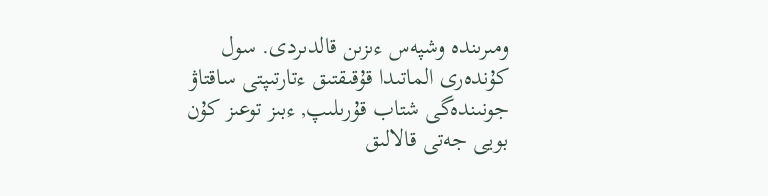ومىرىندە وشپەس ءىزىن قالدىردى. سول كۇندەرى الماتىدا قۇقىقتىق ءتارتىپتى ساقتاۋ جونىندەگى شتاب قۇرىلىپ, ءبىز توعىز كۇن بويى جەتى قالالىق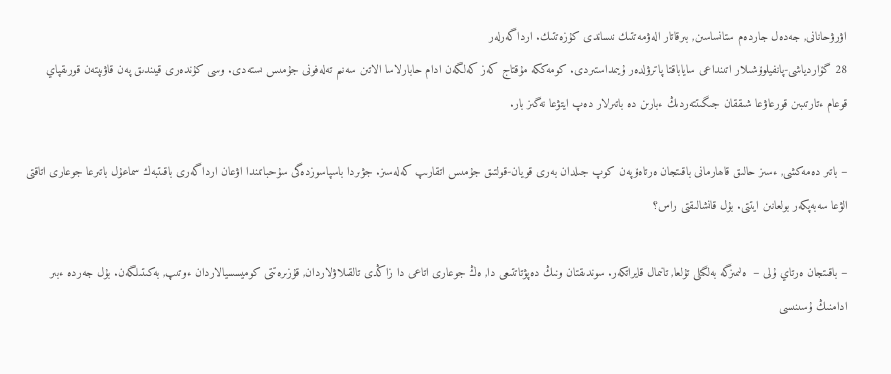اۋرۋحانانى, جەدەل جاردەم ستانساسىن, بىرقاتار الەۋمەتتىك نىساندى كۇزەتتىك. ارداگەرلەر
28 گۆاردياشى-پانفيلوۆشىلار اتىنداعى ساياباقتا پاترۋلدەر ۇيىمداستىردى. كومەككە مۇقتاج كەز كەلگەن ادام حابارلاسا الاتىن سەنىم تەلەفونى جۇمىس ىستەدى. وسى كۇندەرى قيىندىق پەن قاۋىپتەن قورىقپاي قوعام ءتارتىبىن قورعاۋعا شىققان جىگىتتەردىڭ ءبارىن دە باتىرلار دەپ ايتۋعا نەگىز بار.

– باتىر دەمەكشى, ءسىز حالىق قاھارمانى باقىتجان ەرتاەۆپەن كوپ جىلدان بەرى قويان-قولتىق جۇمىس اتقارىپ كەلەسىز. جۋىردا باسپاسوزدەگى سۇحباتىندا اۋعان ارداگەرى باقىتبەك سماعۇل باتىرعا جوعارى اتاقتى الۋعا سەبەپكەر بولعانىن ايتتى. بۇل قانشالىقتى راس؟

– باقىتجان ەرتاي ۇلى –  ەلىمىزگە بەلگىلى تۇلعا, تانىمال قايراتكەر. سوندىقتان ونىڭ دەپۋتاتتىعى دا, ەڭ جوعارى اتاعى دا زاڭدى تالقىلاۋلاردان, قۇزىرەتتى كوميسسيالاردان ءوتىپ, بەكىتىلگەن. بۇل جەردە ءبىر ادامنىڭ ۇسىنىسى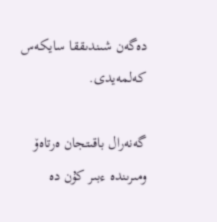دەگەن شىندىققا سايكەس كەلمەيدى.

گەنەرال باقىتجان ەرتاەۆ ومىرىندە ءبىر كۇن دە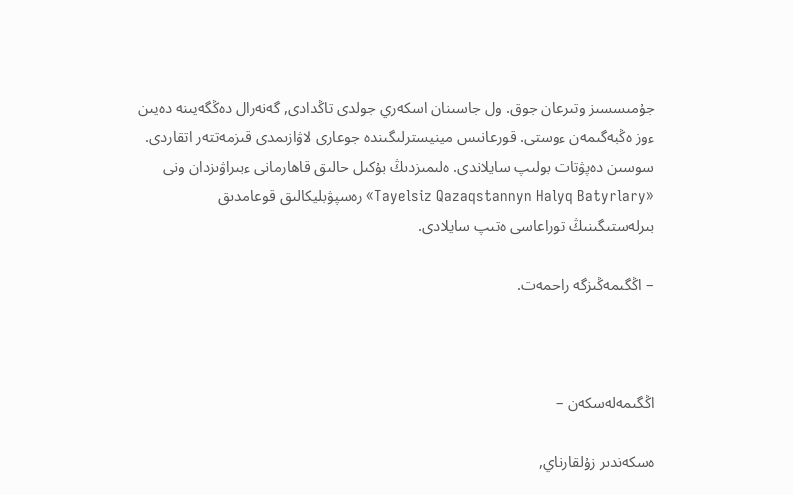جۇمىسسىز وتىرعان جوق. ول جاسىنان اسكەري جولدى تاڭدادى, گەنەرال دەڭگەيىنە دەيىن ءوز ەڭبەگىمەن ءوستى. قورعانىس مينيسترلىگىندە جوعارى لاۋازىمدى قىزمەتتەر اتقاردى. سوسىن دەپۋتات بولىپ سايلاندى. ەلىمىزدىڭ بۇكىل حالىق قاھارمانى ءبىراۋىزدان ونى «Tayelsiz Qazaqstannyn Halyq Batyrlary» رەسپۋبليكالىق قوعامدىق بىرلەستىگىنىڭ توراعاسى ەتىپ سايلادى.

– اڭگىمەڭىزگە راحمەت.



اڭگىمەلەسكەن –

ەسكەندىر زۇلقارناي,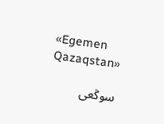«Egemen Qazaqstan»

سوڭعى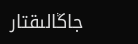جاڭالىقتار